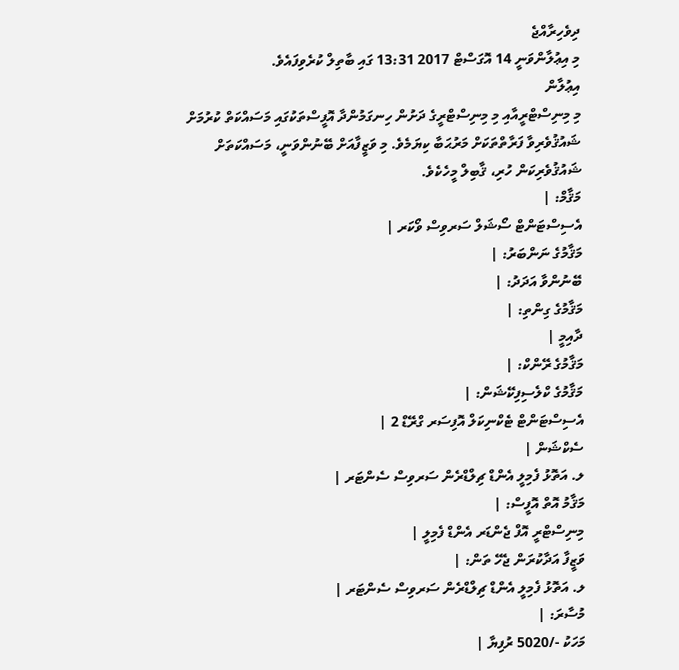ދިވެހިރާއްޖެ
މި އިޢުލާންވަނީ 14 އޮގަސްޓް 2017 13:31 ގައި ބާތިލް ކުރެވިފައެވެ.
އިޢުލާން
މި މިނިސްޓްރީއާއި މި މިނިސްޓްރީގެ ދަށުން ހިނގަމުންދާ އޮފީސްތަކުގައި މަސައްކަތް ކުރުމަށް ޝައުޤުވެރިވާ ފަރާތްތަކަށް މަރުޙަބާ ކިޔަމެވެ. މި ވަޒީފާއަށް ބޭނުންވަނީ، މަސައްކަތަށް ޝައުޤުވެރިކަން ހުރި، ޤާބިލް މީހެކެވެ.
މަޤާމް: |
އެސިސްޓަންޓް ސޯޝަލް ސަރވިސް ވޯކަރ |
މަޤާމުގެ ނަންބަރު: |
ބޭނުންވާ އަދަދު: |
މަޤާމުގެ ގިންތި: |
ދާއިމީ |
މަޤާމުގެ ރޭންކް: |
މަޤާމުގެ ކްލެސިފިކޭޝަން: |
އެސިސްޓަންޓް ޓެކްނިކަލް އޮފިސަރ ގްރޭޑް 2 |
ސެކްޝަން |
ލ. އަތޮޅު ފެމިލީ އެންޑް ޗިލްޑްރެން ސަރވިސް ސެންޓަރ |
މަޤާމު އޮތް އޮފީސް: |
މިނިސްޓްރީ އޮފް ޖެންޑަރ އެންޑް ފެމިލީ |
ވަޒީފާ އަދާކުރަން ޖެހޭ ތަން: |
ލ. އަތޮޅު ފެމިލީ އެންޑް ޗިލްޑްރެން ސަރވިސް ސެންޓަރ |
މުސާރަ: |
މަހަކު -/5020 ރުފިޔާ |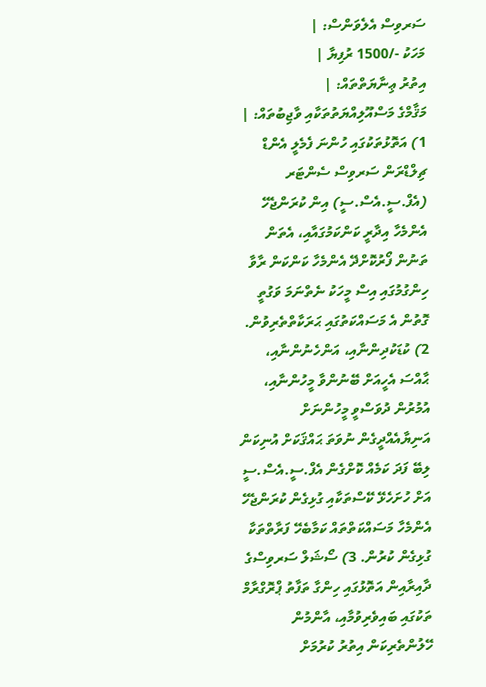ސަރވިސް އެލެވަންސް: |
މަހަކު -/1500 ރުފިޔާ |
އިތުރު ޢިނާޔަތްތައް: |
މަޤާމްގެ މަސްއޫލިއްޔަތުތަކާއި ވާޖިބުތައް: |
1) އަތޮޅުތަކުގައި ހުންނަ ފެމެލީ އެންޑް ޗިލްޑްރަން ސަރވިސް ސެންޓަރ (އެފް.ސީ.އެސް.ސީ) އިން ކުރަންޖެހޭ އެންމެހާ އިދާރީ ކަންކަމުގައާއި، އެތަން ތަނުން ފޯރުކޮށްދޭ އެންމެހާ ކަންކަން ރާވާ ހިންގުމުގައި އިސް މީހަކު ނެތްނަމަ ވަގުތީ ގޮތުން އެ މަސައްކަތުގައި ޙަރަކާތްތެރިވުން. 2) ކުޑަކުދިންނާއި، އަންހެނުންނާއި، ޙާއްސަ އެހީއަށް ބޭނުންވާ މީހުންނާއި، އުމުރުން ދުވަސްވީ މީހުންނަށް އަނިޔާއެއްދީގެން ނުވަތަ ޙައްޤަކަށް އުނިކަން ލިބޭ ފަދަ ކަމެއް ކޮށްގެން އެފް.ސީ.އެސް.ސީ އަށް ހުށަހެޅޭ ކޭސްތަކާއި ގުޅިގެން ކުރަންޖެހޭ އެންމެހާ މަސައްކަތްތައް ކަމާބެހޭ ފަރާތްތަކާ ގުޅިގެން ކުރުން. 3) ސޯޝަލް ސަރވިސްގެ ދާއިރާއިން އަތޮޅުގައި ހިންގާ ތަފާތު ޕްރޮގްރާމް ތަކުގައި ބައިވެރިވުމާއި، އާންމުން ހޭލުންތެރިކަން އިތުރު ކުރުމަށް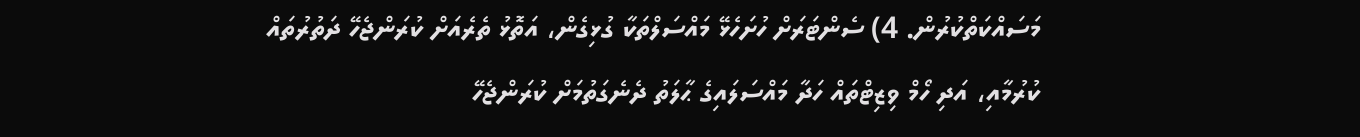މަސައްކަތްކުރުން. 4) ސެންޓަރަށް ހުށަހެޅޭ މައްސަލްތަކާ ގުޅިގެން، އަތޮޅު ތެރެއަށް ކުރަންޖެހޭ ދަތުރުތައް ކުރުމާއި، އަދި ހޯމް ވިޒިޓްތައް ހަދާ މައްސަލައިގެ ޙާލަތު ދެނެގަތުމަށް ކުރަންޖެހޭ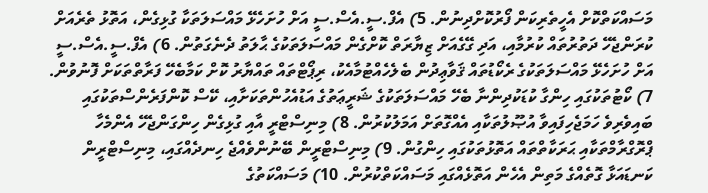މަސައްކަތްކޮށް އެހީތެރިކަން ފޯރުކޮށްދިނުން. 5) އެފް.ސީ.އެސް.ސީ އަށް ހުށަހެޅޭ މައްސަލަތަކާ ގުޅިގެން، އަތޮޅު ތެރެއަށް ކުރަންޖެހޭ ދަތުރުތައް ކުރުމާއި، އަދި ގޭގެއަށް ޒިޔާރަތް ކޮށްގެން މައްސަލަތަކުގެ ޙާލަތު ދެނެގަތުން. 6) އެފް.ސީ.އެސް.ސީ އަށް ހުށަހެޅޭ މައްސަލަތަކުގެ ރެކޯޑުތައް ޤަވާޢިދުން ބެލެހެއްޓުމާއެކު، ރިޕޯޓްތައް ތައްޔާރު ކޮށް ކަމާބެހޭ ފަރާތްތަކަށް ފޮނުވުން. 7) ކޯޓުތަކުގައި ހިންގާ ކުޑަކުދިންނާ ބެހޭ މައްސަލަތަކުގެ ޝަރީޢަތުގެ އަޑުއެހުންތަކަށާއި، ކޭސް ކޮންފަރެންސްތަކުގައި ބައިވެރިވެ ހަމަޖެހިފައިވާ އުޞޫލުތަކާއި އެއްގޮތަށް އަމަލުކުރުން. 8) މިނިސްޓްރީ އާއި ގުޅިގެން ހިންގަންޖެހޭ އެންމެހާ ޕްރޮގްރާމްތަކާއި ޙަރަކާތްތައް އަތޮޅުތަކުގައި ހިންގުން. 9) މިނިސްޓްރީން ބޭނުންވެއްޖެ ހިނދެއްގައި، މިނިސްޓްރީން ކަނޑައަޅާ ގޮތެއްގެ މަތިން އެހެން އަތޮޅެއްގައި މަސައްކަތްކުރުން. 10) މަސައްކަތުގެ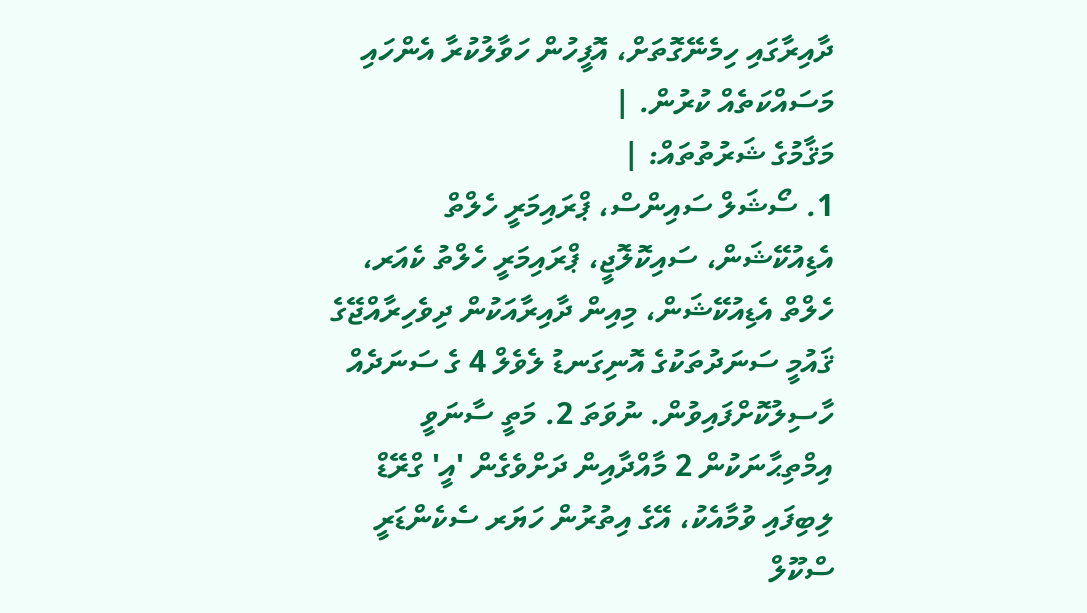ދާއިރާގައި ހިމެނޭގޮތަށް، އޮފީހުން ހަވާލުކުރާ އެންހައި މަސައްކަތެއް ކުރުން. |
މަޤާމުގެ ޝަރުތުތައް: |
1. ސޯޝަލް ސައިންސް، ޕްރައިމަރީ ހެލްތް އެޑިއުކޭޝަން، ސައިކޮލޮޖީ، ޕްރައިމަރީ ހެލްތު ކެއަރ، ހެލްތް އެޑިއުކޭޝަން، މިއިން ދާއިރާއަކުން ދިވެހިރާއްޖޭގެ ޤައުމީ ސަނަދުތަކުގެ އޮނިގަނޑު ލެވެލް 4 ގެ ސަނަދެއް ހާސިލުކޮށްފައިވުން. ނުވަތަ 2. މަތީ ސާނަވީ އިމްތިޙާނަކުން 2 މާއްދާއިން ދަށްވެގެން 'އީ' ގްރޭޑް ލިބިފައި ވުމާއެކު، އޭގެ އިތުރުން ހަޔަރ ސެކެންޑަރީ ސްކޫލް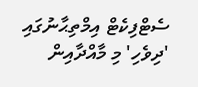ސެޓްފިކެޓް އިމްތިޙާނުގައި 'ދިވެހި' މި މާއްދާއިން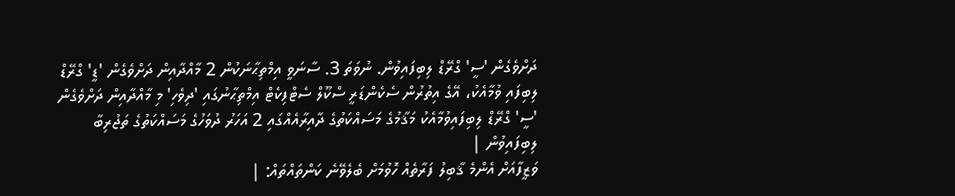ދަށްވެގެން 'ސީ' ގްރޭޑް ލިބިފައިވުން. ނުވަތަ 3. ސާނަވީ އިމްތިޙާނަކުން 2 މާއްދާއިން ދަށްވެގެން 'ޑީ' ގްރޭޑް ލިބިފައި ވުމާއެކު، އޭގެ އިތުރުން ސެކެންޑަރީ ސްކޫލް ސެޓްފިކެޓް އިމްތިޙާނުގައި 'ދިވެހި' މި މާއްދާއިން ދަށްވެގެން 'ސީ' ގްރޭޑް ލިބިފައިވުމާއެކު މަޤާމުގެ މަސައްކަތުގެ ދާއިރާއެއްގައި 2 އަހަރު ދުވަހުގެ މަސައްކަތުގެ ތަޖުރިބާ ލިބިފައިވުން |
ވަޒީފާއަށް އެންމެ ޤާބިލު ފަރާތެއް ހޮވުމަށް ބެލެވޭނެ ކަންތައްތައް: |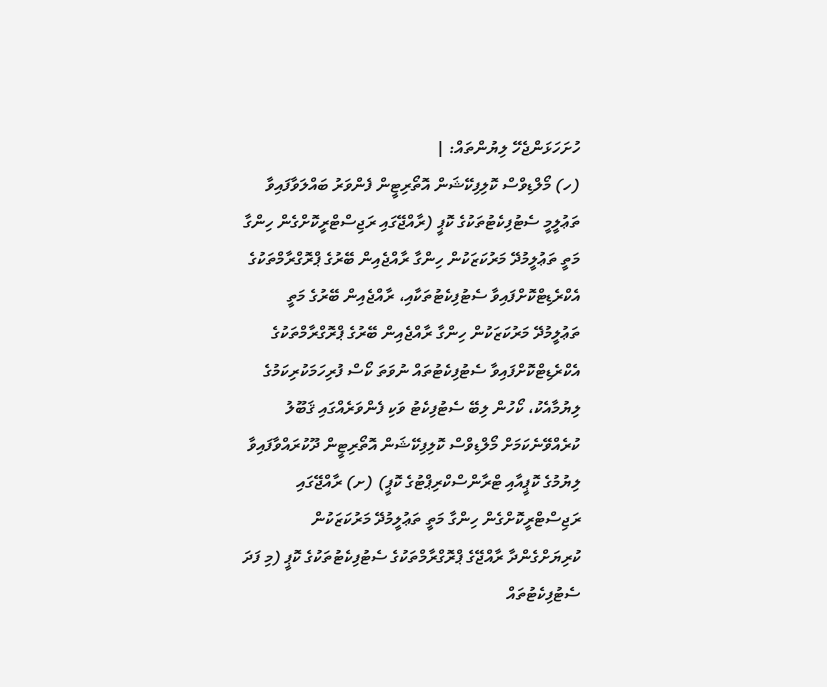ހުށަހަޅަންޖެހޭ ލިޔުންތައް: |
(ހ) މޯލްޑިވްސް ކޮލިފިކޭޝަން އޮތޯރިޓީން ފެންވަރު ބައްލަވާފައިވާ ތަޢުލީމީ ސެޓުފިކެޓުތަކުގެ ކޮޕީ (ރާއްޖޭގައި ރަޖިސްޓްރީކޮށްގެން ހިންގާ މަތީ ތަޢުލީމުދޭ މަރުކަޒަކުން ހިންގާ ރާއްޖެއިން ބޭރުގެ ޕްރޮގްރާމްތަކުގެ އެކްރެޑިޓްކޮށްފައިވާ ސެޓުފިކެޓުތަކާއި، ރާއްޖެއިން ބޭރުގެ މަތީ ތަޢުލީމުދޭ މަރުކަޒަކުން ހިންގާ ރާއްޖެއިން ބޭރުގެ ޕްރޮގްރާމްތަކުގެ އެކްރެޑިޓްކޮށްފައިވާ ސެޓުފިކެޓުތައް ނުވަތަ ކޯސް ފުރިހަމަކުރިކަމުގެ ލިޔުމާއެކު، ކޯހުން ލިބޭ ސެޓުފިކެޓު ވަކި ފެންވަރެއްގައި ޤަބޫލު ކުރެއްވޭނެކަމަށް މޯލްޑިވްސް ކޮލިފިކޭޝަން އޮތޯރިޓީން ދޫކުރައްވާފައިވާ ލިޔުމުގެ ކޮޕީއާއި ޓްރާންސްކްރިޕްޓުގެ ކޮޕީ) (ށ) ރާއްޖޭގައި ރަޖިސްޓްރީކޮށްގެން ހިންގާ މަތީ ތަޢުލީމުދޭ މަރުކަޒަކުން ކުރިޔަށްގެންދާ ރާއްޖޭގެ ޕްރޮގްރާމްތަކުގެ ސެޓުފިކެޓުތަކުގެ ކޮޕީ (މި ފަދަ ސެޓުފިކެޓުތައް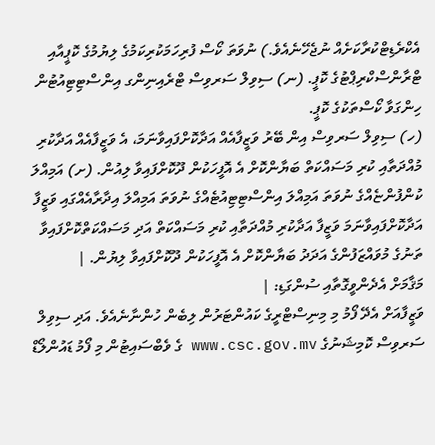އެކްރެޑިޓްކުރާކަށެއް ނުޖެހޭނެއެވެ.) ނުވަތަ ކޯސް ފުރިހަމަކުރިކަމުގެ ލިޔުމުގެ ކޮޕީއާއި ޓްރާންސްކްރިޕްޓުގެ ކޮޕީ. (ނ) ސިވިލް ސަރވިސް ޓްރެއިނިންގ އިންސްޓިޓިއުޓުން ހިންގަވާ ކޯސްތަކުގެ ކޮޕީ.
(ހ) ސިވިލް ސަރވިސް އިން ބޭރު ވަޒީފާއެއް އަދާކޮށްފައިވާނަމަ، އެ ވަޒީފާއެއް އަދާކުރި މުއްދަތާއި ކުރި މަސައްކަތް ބަޔާންކޮށް އެ އޮފީހަކުން ދޫކޮށްފައިވާ ލިއުން. (ށ) އަމިއްލަ ކުންފުންޏެއްގެ ނުވަތަ އަމިއްލަ އިންސްޓިޓިއުޓެއްގެ ނުވަތަ އަމިއްލަ އިދާރާއެއްގައި ވަޒީފާ އަދާކޮށްފައިވާނަމަ ވަޒީފާ އަދާކުރި މުއްދަތާއި ކުރި މަސައްކަތް އަދި މަސައްކަތްކޮށްފައިވާ ތަނުގެ މުވައްޒަފުންގެ އަދަދު ބަޔާންކޮށް އެ އޮފީހަކުން ދޫކޮށްފައިވާ ލިޔުން. |
މަޤާމަށް އެދެންވީގޮތާއި ސުންގަޑި: |
ވަޒީފާއަށް އެދޭ ފޯމު މި މިނިސްޓްރީގެ ކައުންޓަރުން ލިބެން ހުންނާނެއެވެ. އަދި ސިވިލް ސަރވިސް ކޮމިޝަނުގެ www.csc.gov.mv ގެ ވެބްސައިޓުން މި ފޯމު ޑައުންލޯޑް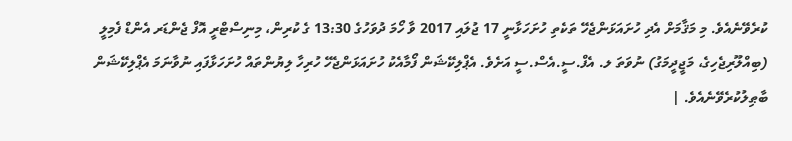ކުރެވޭނެއެވެ. މި މަޤާމަށް އެދި ހުށައަޅަންޖެހޭ ތަކެތި ހުށަހަޅާނީ 17 ޖުލައި 2017 ވާ ހޯމަ ދުވަހުގެ 13:30 ގެ ކުރިން، މިނިސްޓްރީ އޮފް ޖެންޑަރ އެންޑް ފެމިލީ (ބިއްލޫރިޖެހިގެ، މަޖީދީމަގު) ނުވަތަ ލ. އެފް.ސީ.އެސް.ސީ އަށެވެ. އެޕްލިކޭޝަން ފޯމާއެކު ހުށައަޅަންޖެހޭ ހުރިހާ ލިޔުންތައް ހުށަހަޅާފައި ނުވާނަމަ އެޕްލިކޭޝަން ބާޠިލުކުރެވޭނެއެވެ. |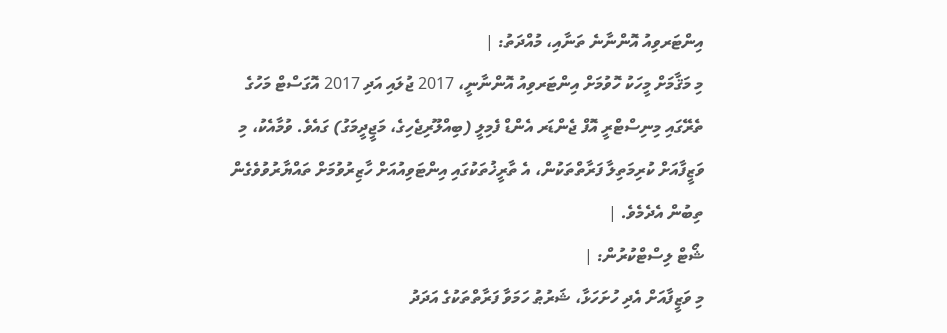އިންޓަރވިއު އޮންނާނެ ތަނާއި، މުއްދަތު: |
މި މަޤާމަށް މީހަކު ހޮވުމަށް އިންޓަރވިއު އޮންނާނީ، 2017 ޖުލައި އަދި 2017 އޮގަސްޓް މަހުގެ ތެރޭގައި މިނިސްޓްރީ އޮފް ޖެންޑަރ އެންޑް ފެމިލީ (ބިއްލޫރިޖެހިގެ، މަޖީދީމަގު) ގައެވެ. ވުމާއެކު، މި ވަޒީފާއަށް ކުރިމަތިލާ ފަރާތްތަކުން، އެ ތާރީޚުތަކުގައި އިންޓަވިއުއަށް ހާޒިރުވުމަށް ތައްޔާރުވުވެގެން ތިބުން އެދެމެވެ. |
ޝޯޓް ލިސްޓްކުރުން: |
މި ވަޒީފާއަށް އެދި ހުށަހަޅާ، ޝަރުޠު ހަމަވާ ފަރާތްތަކުގެ އަދަދު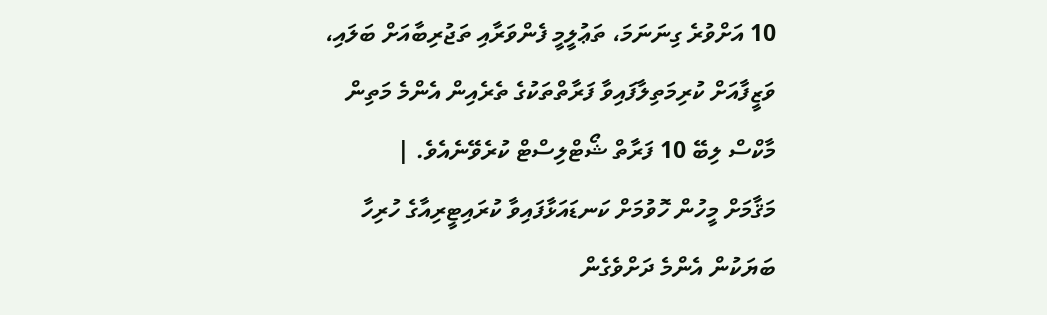10 އަށްވުރެ ގިނަނަމަ، ތަޢުލީމީ ފެންވަރާއި ތަޖުރިބާއަށް ބަލައި، ވަޒީފާއަށް ކުރިމަތިލާފައިވާ ފަރާތްތަކުގެ ތެރެއިން އެންމެ މަތިން މާކްސް ލިބޭ 10 ފަރާތް ޝޯޓްލިސްޓް ކުރެވޭނެއެވެ. |
މަޤާމަށް މީހުން ހޮވުމަށް ކަނޑައަޅާފައިވާ ކުރައިޓީރިއާގެ ހުރިހާ ބަޔަކުން އެންމެ ދަށްވެގެން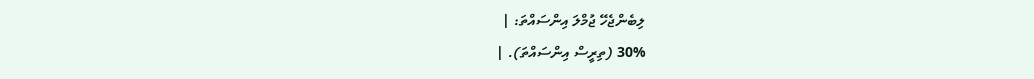ލިބެންޖެހޭ ޖުމްލަ އިންސައްތަ: |
30% (ތިރީސް އިންސައްތަ). |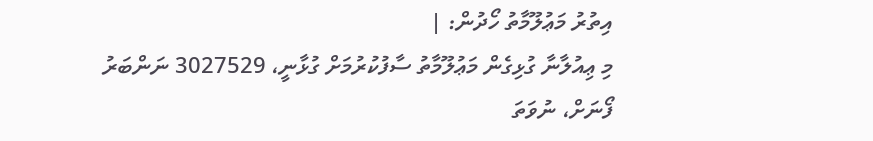އިތުރު މަޢުލޫމާތު ހޯދުން: |
މި ޢިއުލާނާ ގުޅިގެން މަޢުލޫމާތު ސާފުކުރުމަށް ގުޅާނީ، 3027529 ނަންބަރު ފޯނަށް، ނުވަތަ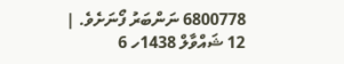6800778 ނަންބަރު ފޯނަށެވެ. |
12 ޝައްވާލް 1438ހ 6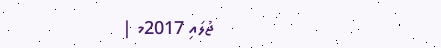ޖުލައި 2017މ |